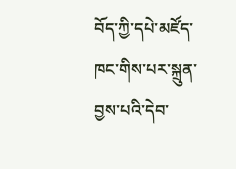བོད་ཀྱི་དཔེ་མཛོད་ཁང་གིས་པར་སྐྲུན་བྱས་པའི་དེབ་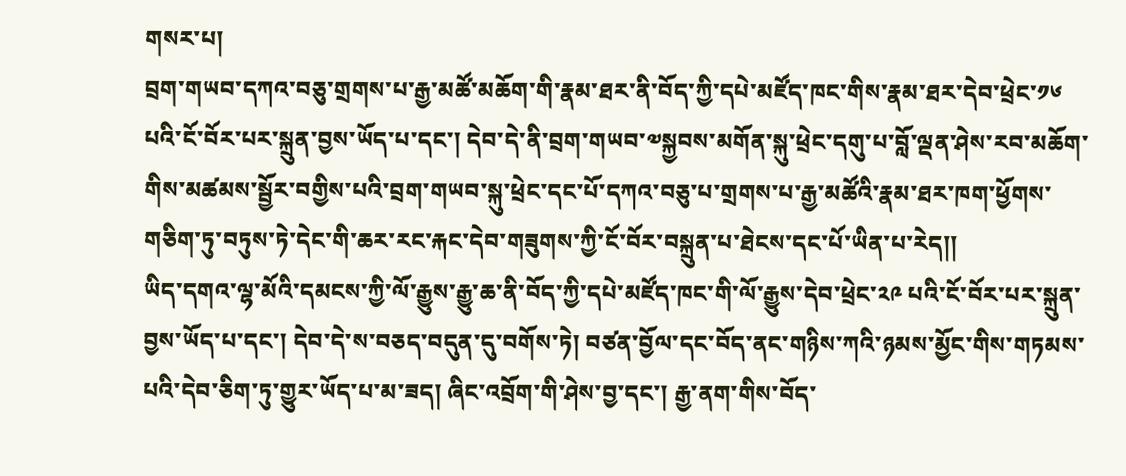གསར་པ།
བྲག་གཡབ་དཀའ་བཅུ་གྲགས་པ་རྒྱ་མཚོ་མཆོག་གི་རྣམ་ཐར་ནི་བོད་ཀྱི་དཔེ་མཛོད་ཁང་གིས་རྣམ་ཐར་དེབ་ཕྲེང་༡༦ པའི་ངོ་བོར་པར་སྐྲུན་བྱས་ཡོད་པ་དང་། དེབ་དེ་ནི་བྲག་གཡབ་༧སྐྱབས་མགོན་སྐུ་ཕྲེང་དགུ་པ་བློ་ལྡན་ཤེས་རབ་མཆོག་གིས་མཚམས་སྦྱོར་བགྱིས་པའི་བྲག་གཡབ་སྐུ་ཕྲེང་དང་པོ་དཀའ་བཅུ་པ་གྲགས་པ་རྒྱ་མཚོའི་རྣམ་ཐར་ཁག་ཕྱོགས་གཅིག་ཏུ་བཏུས་ཏེ་དེང་གི་ཆར་རང་རྐང་དེབ་གཟུགས་ཀྱི་ངོ་བོར་བསྐྲུན་པ་ཐེངས་དང་པོ་ཡིན་པ་རེད།།
ཡིད་དགའ་ལྷ་མོའི་དམངས་ཀྱི་ལོ་རྒྱུས་རྒྱུ་ཆ་ནི་བོད་ཀྱི་དཔེ་མཛོད་ཁང་གི་ལོ་རྒྱུས་དེབ་ཕྲེང་༢༩ པའི་ངོ་བོར་པར་སྐྲུན་བྱས་ཡོད་པ་དང་། དེབ་དེ་ས་བཅད་བདུན་དུ་བགོས་ཏེ། བཙན་བྱོལ་དང་བོད་ནང་གཉིས་ཀའི་ཉམས་མྱོང་གིས་གཏམས་པའི་དེབ་ཅིག་ཏུ་གྱུར་ཡོད་པ་མ་ཟད། ཞིང་འབྲོག་གི་ཤེས་བྱ་དང་། རྒྱ་ནག་གིས་བོད་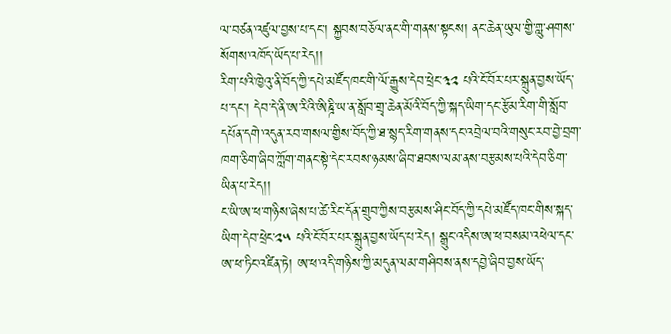ལ་བཙན་འཛུལ་བྱས་པ་དང་། སྐྱབས་བཅོལ་ནང་གི་གནས་སྟངས། ནང་ཆེན་ཡུལ་གྱི་གླུ་ཤགས་སོགས་འཁོད་ཡོད་པ་རེད།།
རིག་པའི་ཁྱེའུ་ནི་བོད་ཀྱི་དཔེ་མཛོད་ཁང་གི་ལོ་རྒྱུས་དེབ་ཕྲེང་༣༢ པའི་ངོ་བོར་པར་སྐྲུན་བྱས་ཡོད་པ་དང་། དེབ་དེ་ནི་ཨ་རིའི་ཨིཎྜི་ཡ་ན་སློབ་གྲྭ་ཆེན་མོའི་བོད་ཀྱི་སྐད་ཡིག་དང་རྩོམ་རིག་གི་སློབ་དཔོན་དགེ་འདུན་རབ་གསལ་གྱིས་བོད་ཀྱི་ཐ་སྙད་རིག་གནས་དང་འབྲེལ་བའི་གསུང་རབ་བྱེ་བྲག་ཁག་ཅིག་ཞིབ་ཀློག་གནང་སྟེ་དེང་རབས་ཉམས་ཞིབ་ཐབས་ལམ་ནས་བརྩམས་པའི་དེབ་ཅིག་ཡིན་པ་རེད།།
ང་ཡི་ཨ་ཕ་གཉིས་ཞེས་པ་ཚེ་རིང་དོན་གྲུབ་ཀྱིས་བརྩམས་ཤིང་བོད་ཀྱི་དཔེ་མཛོད་ཁང་གིས་སྐད་ཡིག་དེབ་ཕྲེང་༢༥ པའི་ངོ་བོར་པར་སྐྲུན་བྱས་ཡོད་པ་རེད། སྒྲུང་འདིས་ཨ་ཕ་བསམ་འཕེལ་དང་ཨ་ཕ་ཏིང་འཛིན་ཏེ། ཨ་ཕ་འདི་གཉིས་ཀྱི་མདུན་ལམ་གཤིབས་ནས་དབྱེ་ཞིབ་བྱས་ཡོད་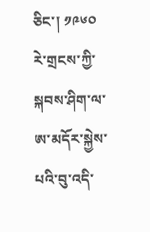ཅིང་། ༡༩༦༠ རེ་གྲངས་ཀྱི་སྐབས་ཤིག་ལ་ཨ་མདོར་སྐྱེས་པའི་བུ་འདི་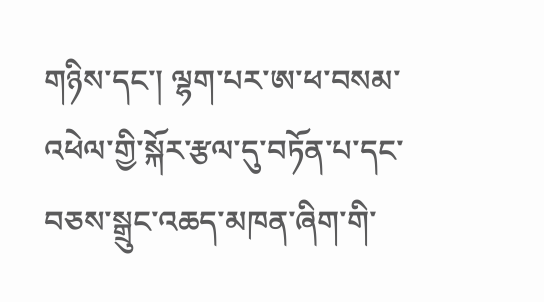གཉིས་དང་། ལྷག་པར་ཨ་ཕ་བསམ་འཕེལ་གྱི་སྐོར་རྩལ་དུ་བཏོན་པ་དང་བཅས་སྒྲུང་འཆད་མཁན་ཞིག་གི་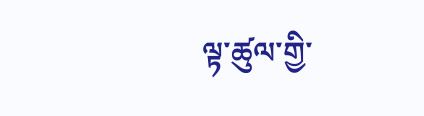ལྟ་ཚུལ་གྱི་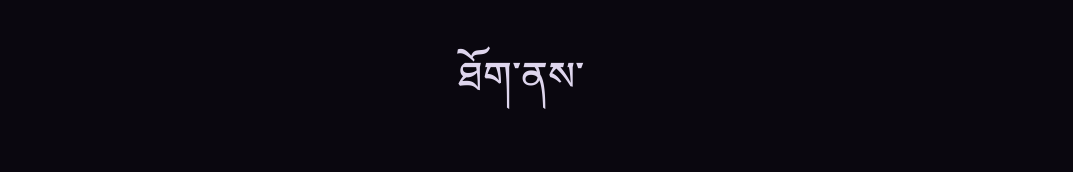ཐོག་ནས་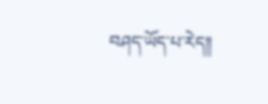བཤད་ཡོད་པ་རེད།།